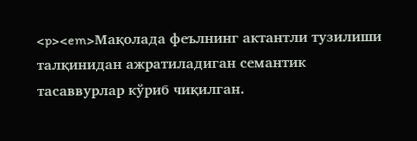<p><em>Мақолада феълнинг актантли тузилиши талқинидан ажратиладиган семантик тасаввурлар кўриб чиқилган.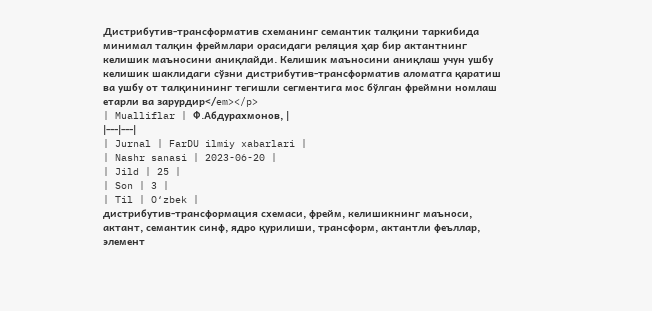Дистрибутив-трансформатив схеманинг семантик талқини таркибида минимал талқин фреймлари орасидаги реляция ҳар бир актантнинг келишик маъносини аниқлайди. Келишик маъносини аниқлаш учун ушбу келишик шаклидаги сўзни дистрибутив-трансформатив аломатга қаратиш ва ушбу от талқинининг тегишли сегментига мос бўлган фреймни номлаш етарли ва зарурдир</em></p>
| Mualliflar | Ф.Абдурахмонов, |
|---|---|
| Jurnal | FarDU ilmiy xabarlari |
| Nashr sanasi | 2023-06-20 |
| Jild | 25 |
| Son | 3 |
| Til | O‘zbek |
дистрибутив-трансформация схемаси, фрейм, келишикнинг маъноси, актант, семантик синф, ядро қурилиши, трансформ, актантли феъллар, элемент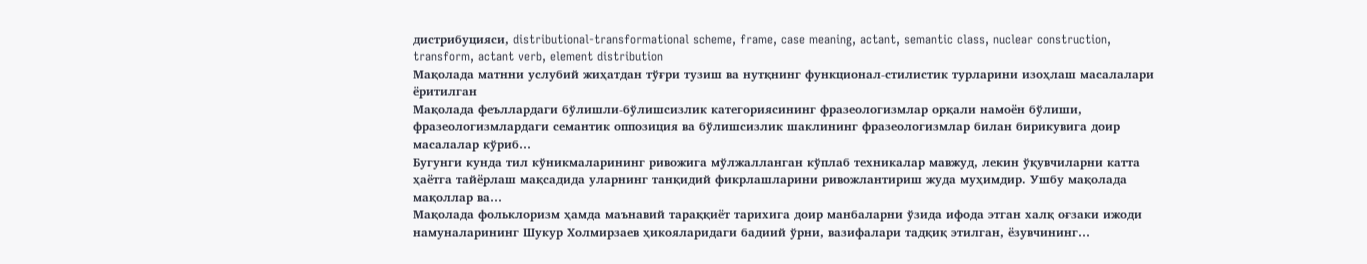дистрибуцияси, distributional-transformational scheme, frame, case meaning, actant, semantic class, nuclear construction, transform, actant verb, element distribution
Мақолада матнни услубий жиҳатдан тўғри тузиш ва нутқнинг функционал-стилистик турларини изоҳлаш масалалари ёритилган
Мақолада феъллардаги бўлишли-бўлишсизлик категориясининг фразеологизмлар орқали намоён бўлиши, фразеологизмлардаги семантик оппозиция ва бўлишсизлик шаклининг фразеологизмлар билан бирикувига доир масалалар кўриб…
Бугунги кунда тил кўникмаларининг ривожига мўлжалланган кўплаб техникалар мавжуд, лекин ўқувчиларни катта ҳаётга тайёрлаш мақсадида уларнинг танқидий фикрлашларини ривожлантириш жуда муҳимдир. Ушбу мақолада мақоллар ва…
Мақолада фольклоризм ҳамда маънавий тараққиёт тарихига доир манбаларни ўзида ифода этган халқ оғзаки ижоди намуналарининг Шукур Холмирзаев ҳикояларидаги бадиий ўрни, вазифалари тадқиқ этилган, ёзувчининг…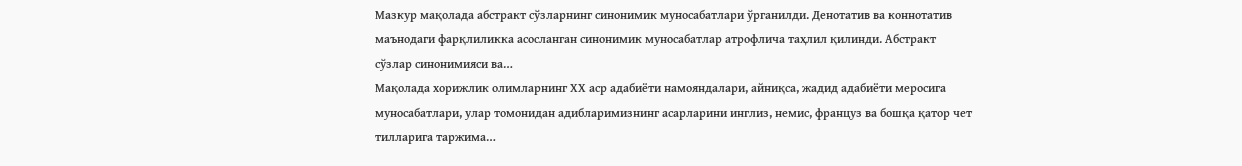Мазкур мақолада абстракт сўзларнинг синонимик муносабатлари ўрганилди. Денотатив ва коннотатив маънодаги фарқлиликка асосланган синонимик муносабатлар атрофлича таҳлил қилинди. Абстракт сўзлар синонимияси ва…
Мақолада хорижлик олимларнинг ХХ аср адабиёти намояндалари, айниқса, жадид адабиёти меросига муносабатлари, улар томонидан адибларимизнинг асарларини инглиз, немис, француз ва бошқа қатор чет тилларига таржима…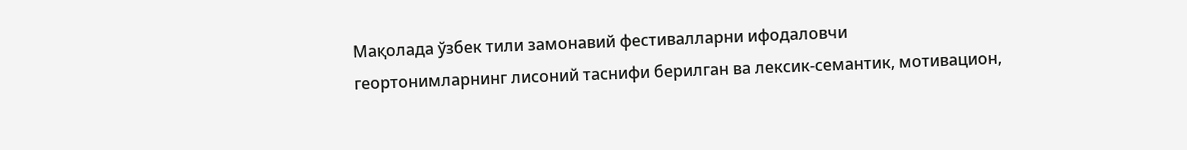Мақолада ўзбек тили замонавий фестивалларни ифодаловчи геортонимларнинг лисоний таснифи берилган ва лексик-семантик, мотивацион,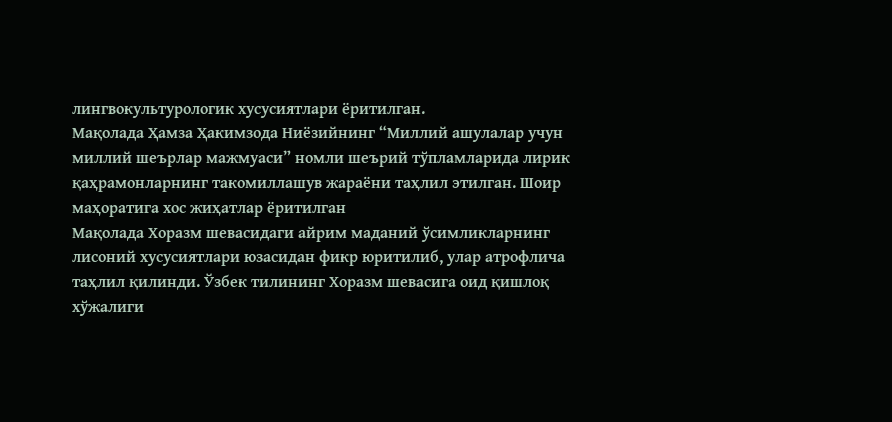лингвокультурологик хусусиятлари ёритилган.
Мақолада Ҳамза Ҳакимзода Ниёзийнинг “Миллий ашулалар учун миллий шеърлар мажмуаси” номли шеърий тўпламларида лирик қаҳрамонларнинг такомиллашув жараёни таҳлил этилган. Шоир маҳоратига хос жиҳатлар ёритилган
Мақолада Хоразм шевасидаги айрим маданий ўсимликларнинг лисоний хусусиятлари юзасидан фикр юритилиб, улар атрофлича таҳлил қилинди. Ўзбек тилининг Хоразм шевасига оид қишлоқ хўжалиги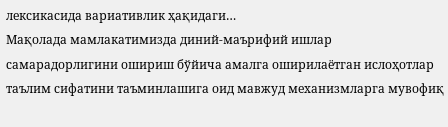лексикасида вариативлик ҳақидаги…
Мақолада мамлакатимизда диний-маърифий ишлар самарадорлигини ошириш бўйича амалга оширилаётган ислоҳотлар таълим сифатини таъминлашига оид мавжуд механизмларга мувофиқ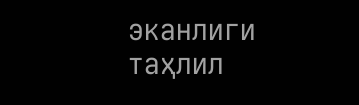эканлиги таҳлил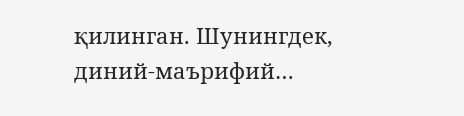қилинган. Шунингдек, диний-маърифий…